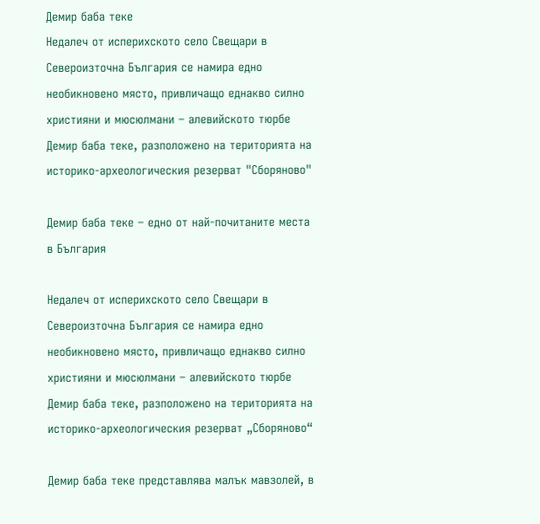Демир баба теке
Недалеч от исперихското село Свещари в Североизточна България се намира едно необикновено място, привличащо еднакво силно християни и мюсюлмани – алевийското тюрбе Демир баба теке, разположено на територията на историко-археологическия резерват "Сборяново"

Демир баба теке – едно от най-почитаните места в България

Недалеч от исперихското село Свещари в Североизточна България се намира едно необикновено място, привличащо еднакво силно християни и мюсюлмани – алевийското тюрбе Демир баба теке, разположено на територията на историко-археологическия резерват „Сборяново“

Демир баба теке представлява малък мавзолей, в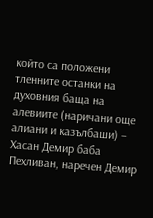който са положени тленните останки на духовния баща на алевиите (наричани още алиани и казълбаши) – Хасан Демир баба Пехливан, наречен Демир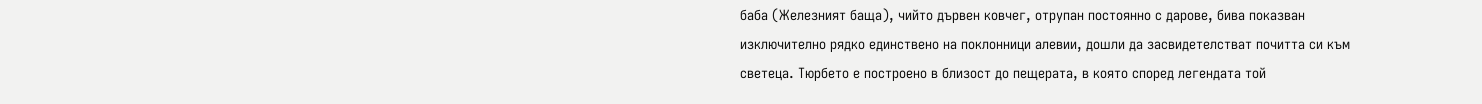баба (Железният баща), чийто дървен ковчег, отрупан постоянно с дарове, бива показван изключително рядко единствено на поклонници алевии, дошли да засвидетелстват почитта си към светеца. Тюрбето е построено в близост до пещерата, в която според легендата той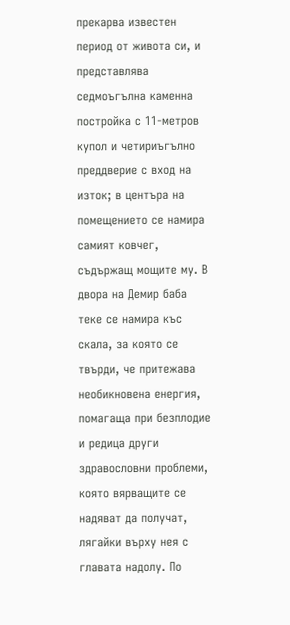прекарва известен период от живота си, и представлява седмоъгълна каменна постройка с 11-метров купол и четириъгълно преддверие с вход на изток; в центъра на помещението се намира самият ковчег, съдържащ мощите му. В двора на Демир баба теке се намира къс скала, за която се твърди, че притежава необикновена енергия, помагаща при безплодие и редица други здравословни проблеми, която вярващите се надяват да получат, лягайки върху нея с главата надолу. По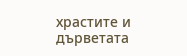храстите и дърветата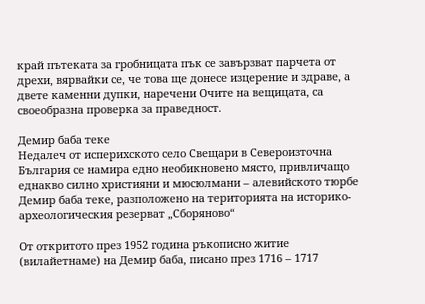край пътеката за гробницата пък се завързват парчета от дрехи, вярвайки се, че това ще донесе изцерение и здраве, а двете каменни дупки, наречени Очите на вещицата, са своеобразна проверка за праведност.

Демир баба теке
Недалеч от исперихското село Свещари в Североизточна България се намира едно необикновено място, привличащо еднакво силно християни и мюсюлмани – алевийското тюрбе Демир баба теке, разположено на територията на историко-археологическия резерват „Сборяново“

От откритото през 1952 година ръкописно житие (вилайетнаме) на Демир баба, писано през 1716 – 1717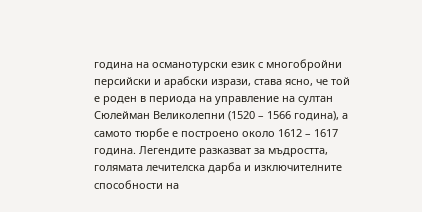година на османотурски език с многобройни персийски и арабски изрази, става ясно, че той е роден в периода на управление на султан Сюлейман Великолепни (1520 – 1566 година), а самото тюрбе е построено около 1612 – 1617 година. Легендите разказват за мъдростта, голямата лечителска дарба и изключителните способности на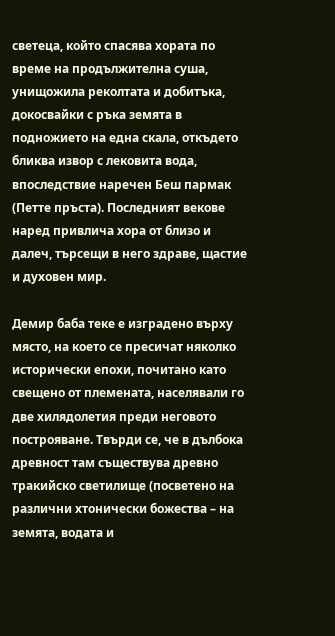светеца, който спасява хората по време на продължителна суша, унищожила реколтата и добитъка, докосвайки с ръка земята в подножието на една скала, откъдето бликва извор с лековита вода, впоследствие наречен Беш пармак (Петте пръста). Последният векове наред привлича хора от близо и далеч, търсещи в него здраве, щастие и духовен мир.

Демир баба теке е изградено върху място, на което се пресичат няколко исторически епохи, почитано като свещено от племената, населявали го две хилядолетия преди неговото построяване. Твърди се, че в дълбока древност там съществува древно тракийско светилище (посветено на различни хтонически божества – на земята, водата и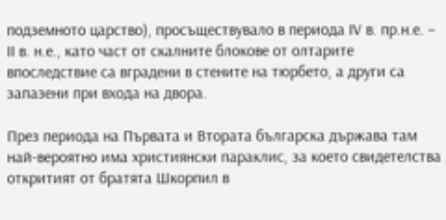подземното царство), просъществувало в периода ІV в. пр.н.е. – ІІ в. н.е., като част от скалните блокове от олтарите впоследствие са вградени в стените на тюрбето, а други са запазени при входа на двора.

През периода на Първата и Втората българска държава там най-вероятно има християнски параклис, за което свидетелства откритият от братята Шкорпил в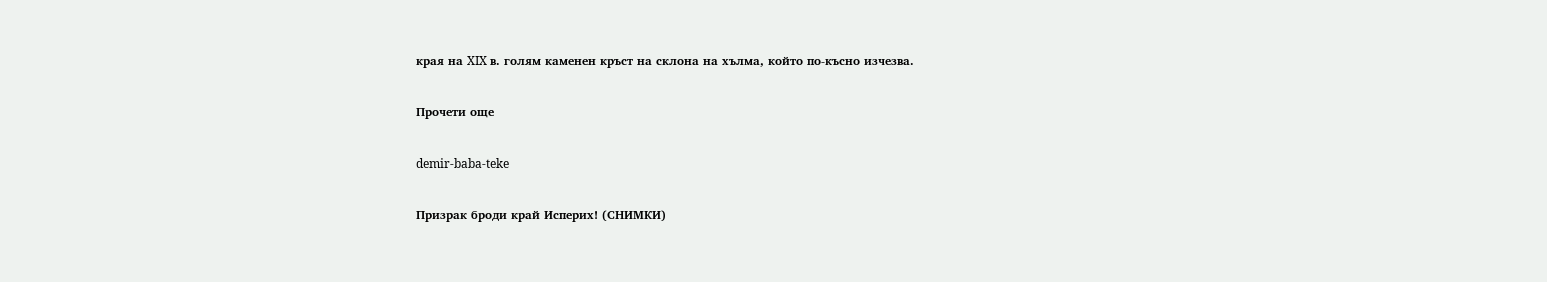края на XIX в. голям каменен кръст на склона на хълма, който по-късно изчезва.

Прочети още

demir-baba-teke

Призрак броди край Исперих! (СНИМКИ)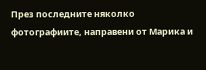През последните няколко фотографиите, направени от Марика и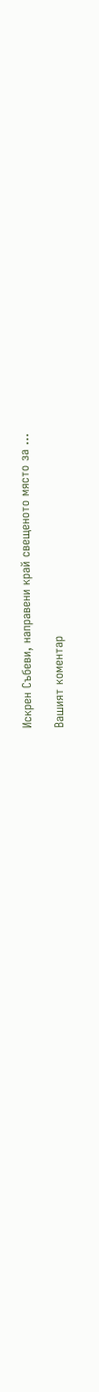Искрен Събеви, направени край свещеното място за …

Вашият коментар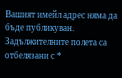Вашият имейл адрес няма да бъде публикуван. Задължителните полета са отбелязани с *